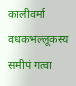कालीवर्मा वधकभल्लूकस्य समीपं गत्वा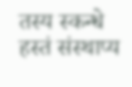तस्य स्कन्धे हस्तं संस्थाप्य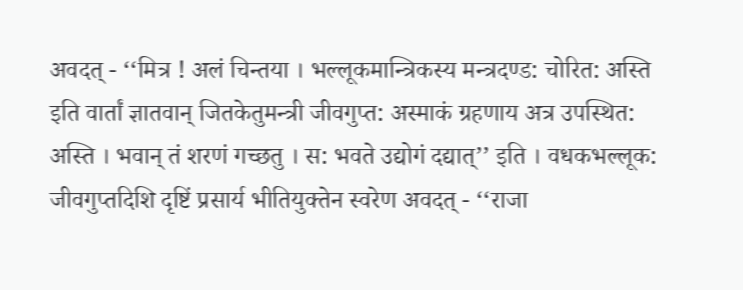अवदत् - ‘‘मित्र ! अलं चिन्तया । भल्लूकमान्त्रिकस्य मन्त्रदण्ड: चोरित: अस्ति इति वार्तां ज्ञातवान् जितकेतुमन्त्री जीवगुप्त: अस्माकं ग्रहणाय अत्र उपस्थित: अस्ति । भवान् तं शरणं गच्छतु । स: भवते उद्योगं दद्यात्’’ इति । वधकभल्लूक: जीवगुप्तदिशि दृष्टिं प्रसार्य भीतियुक्तेन स्वरेण अवदत् - ‘‘राजा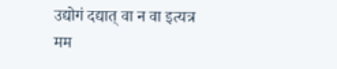उद्योगं दद्यात् वा न वा इत्यत्र मम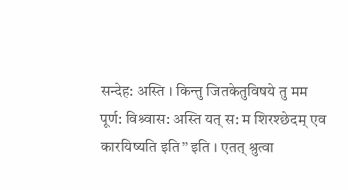सन्देह: अस्ति । किन्तु जितकेतुविषये तु मम पूर्ण: विश्र्वास: अस्ति यत् स: म शिरश्छेदम् एव कारयिष्यति इति’’ इति । एतत् श्रुत्वा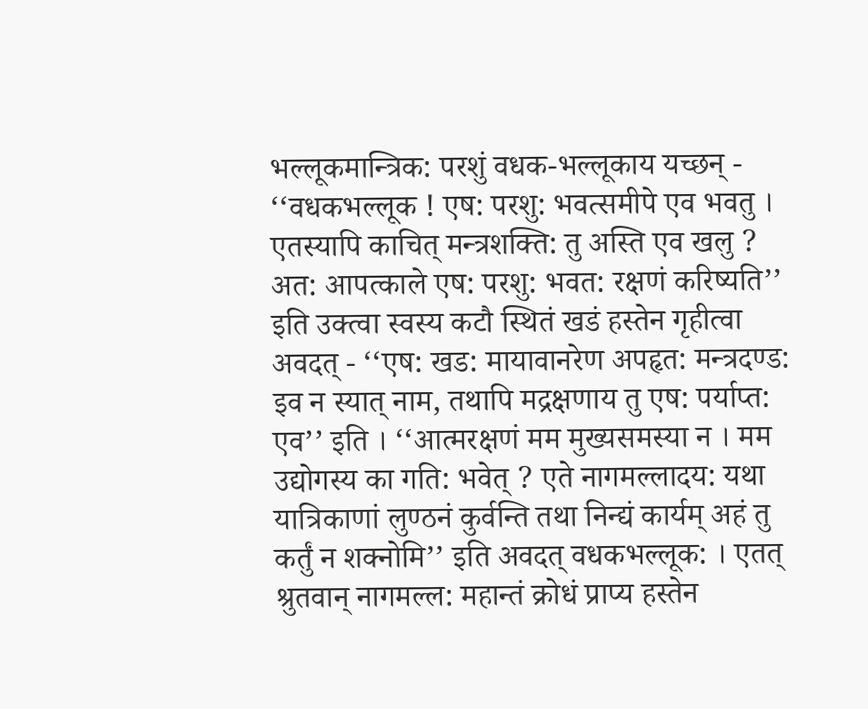भल्लूकमान्त्रिक: परशुं वधक-भल्लूकाय यच्छन् - ‘‘वधकभल्लूक ! एष: परशु: भवत्समीपे एव भवतु । एतस्यापि काचित् मन्त्रशक्ति: तु अस्ति एव खलु ? अत: आपत्काले एष: परशु: भवत: रक्षणं करिष्यति’’ इति उक्त्वा स्वस्य कटौ स्थितं खडं हस्तेन गृहीत्वा अवदत् - ‘‘एष: खड: मायावानरेण अपहृत: मन्त्रदण्ड: इव न स्यात् नाम, तथापि मद्रक्षणाय तु एष: पर्याप्त: एव’’ इति । ‘‘आत्मरक्षणं मम मुख्यसमस्या न । मम उद्योगस्य का गति: भवेत् ? एते नागमल्लादय: यथा यात्रिकाणां लुण्ठनं कुर्वन्ति तथा निन्द्यं कार्यम् अहं तु कर्तुं न शक्नोमि’’ इति अवदत् वधकभल्लूक: । एतत् श्रुतवान् नागमल्ल: महान्तं क्रोधं प्राप्य हस्तेन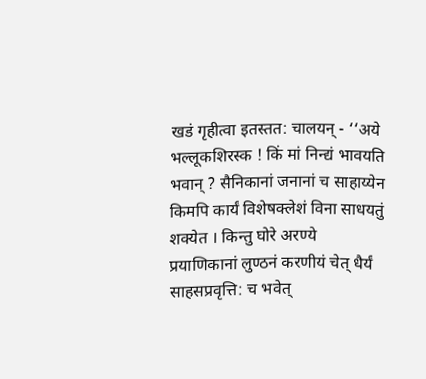खडं गृहीत्वा इतस्तत: चालयन् - ‘‘अये भल्लूकशिरस्क ! किं मां निन्द्यं भावयति भवान् ? सैनिकानां जनानां च साहाय्येन किमपि कार्यं विशेषक्लेशं विना साधयतुं शक्येत । किन्तु घोरे अरण्ये प्रयाणिकानां लुण्ठनं करणीयं चेत् धैर्यं साहसप्रवृत्ति: च भवेत्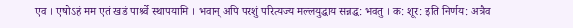एव । एषोऽहं मम एतं खडं पार्श्र्वे स्थापयामि । भवान् अपि परशुं परित्यज्य मल्लयुद्धाय सन्नद्ध: भवतु । क: शूर: इति निर्णय: अत्रैव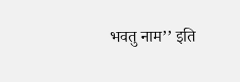भवतु नाम’’ इति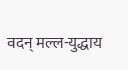वदन् मल्ल-युद्धाय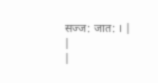सज्ज: जात: । |
|
|